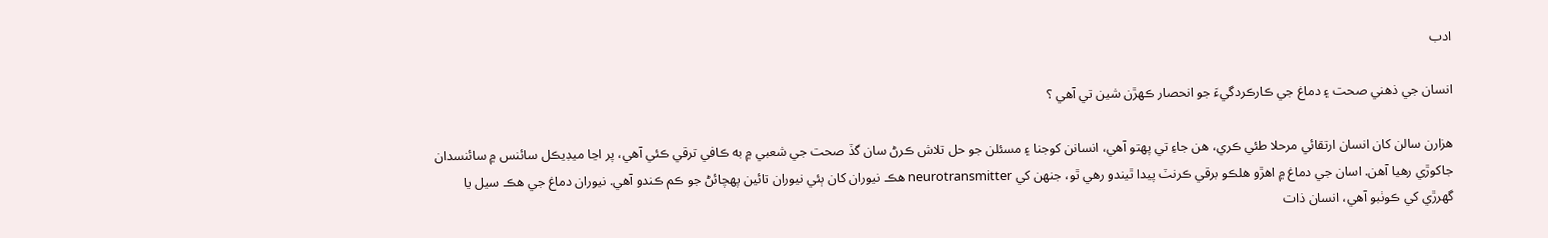ادب

انسان جي ذھني صحت ۽ دماغ جي ڪارڪردگيءَ جو انحصار ڪھڙن شين تي آھي ؟

ھزارن سالن کان انسان ارتقائي مرحلا طئي ڪري، ھن جاءِ تي پھتو آهي، انسانن کوجنا ۽ مسئلن جو حل تلاش ڪرڻ سان گڏ صحت جي شعبي ۾ به ڪافي ترقي ڪئي آھي، پر اڃا ميڊيڪل سائنس ۾ سائنسدان جاکوڙي رھيا آھن. اسان جي دماغ ۾ اھڙو ھلڪو برقي ڪرنٽ پيدا ٿيندو رھي ٿو، جنھن کي neurotransmitter ھڪ نيوران کان ٻئي نيوران تائين پھچائڻ جو ڪم ڪندو آھي. نيوران دماغ جي ھڪ سيل يا گھرڙي کي ڪوٺبو آھي، انسان ذات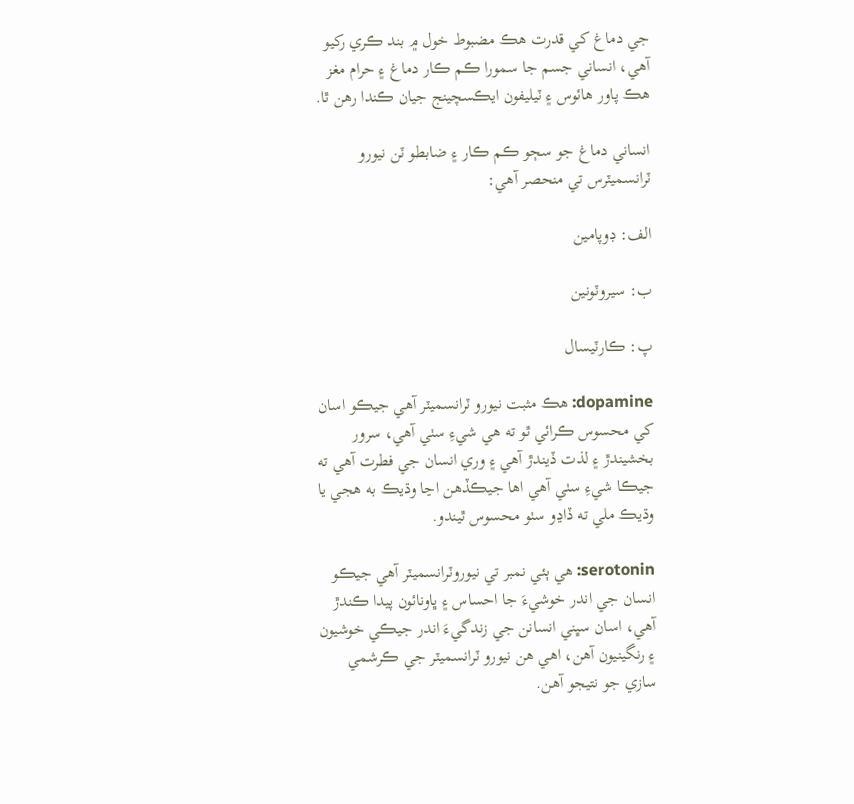جي دماغ کي قدرت ھڪ مضبوط خول ۾ بند ڪري رکيو آھي، انساني جسم جا سمورا ڪم ڪار دماغ ۽ حرام مغز ھڪ پاور ھائوس ۽ ٽيليفون ايڪسچينج جيان ڪندا رھن ٿا.

انساني دماغ جو سڄو ڪم ڪار ۽ ضابطو ٽن نيورو ٽرانسميٽرس تي منحصر آھي:

الف: ڊوپامين

ب: سيروٽونين

پ: ڪارٽيسال

dopamine: ھڪ مثبت نيورو ٽرانسميٽر آھي جيڪو اسان کي محسوس ڪرائي ٿو ته ھي شيءِ سٺي آھي، سرور بخشيندڙ ۽ لذت ڏيندڙ آھي ۽ وري انسان جي فطرت آھي ته جيڪا شيءِ سٺي آھي اھا جيڪڏهن اڃا وڌيڪ به ھجي يا وڌيڪ ملي ته ڏاڍو سٺو محسوس ٿيندو.

serotonin: ھي ٻئي نمبر تي نيوروٽرانسميٽر آھي جيڪو انسان جي اندر خوشيءَ جا احساس ۽ ڀاونائون پيدا ڪندڙ آھي، اسان سڀني انسانن جي زندگيءَ اندر جيڪي خوشيون ۽ رنگينيون آھن، اھي ھن نيورو ٽرانسميٽر جي ڪرشمي سازي جو نتيجو آھن.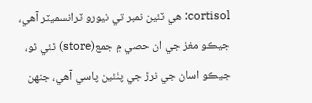cortisol: ھي ٽئين نمبر تي نيورو ٽرانسميٽر آھي، جيڪو مغز جي ان حصي ۾ جمع(store) ٿئي ٿو، جيڪو اسان جي نرڙ جي پٺئين پاسي آھي، جنھن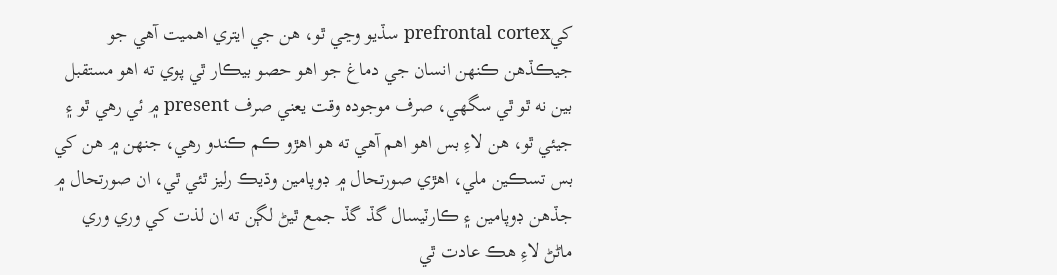کيprefrontal cortex سڏيو وڃي ٿو، ھن جي ايتري اھميت آھي جو جيڪڏھن ڪنھن انسان جي دماغ جو اھو حصو بيڪار ٿي پوي ته اھو مستقبل بين نه ٿو ٿي سگھي، صرف موجوده وقت يعني صرف present ۾ ئي رھي ٿو ۽ جيئي ٿو، ھن لاءِ بس اھو اھم آھي ته ھو اھڙو ڪم ڪندو رھي، جنھن ۾ ھن کي بس تسڪين ملي، اھڙي صورتحال ۾ ڊوپامين وڌيڪ رليز ٿئي ٿي، ان صورتحال ۾ جڏھن ڊوپامين ۽ ڪارٽيسال گڏ گڏ جمع ٿيڻ لڳن ته ان لذت کي وري وري ماڻڻ لاءِ ھڪ عادت ٿي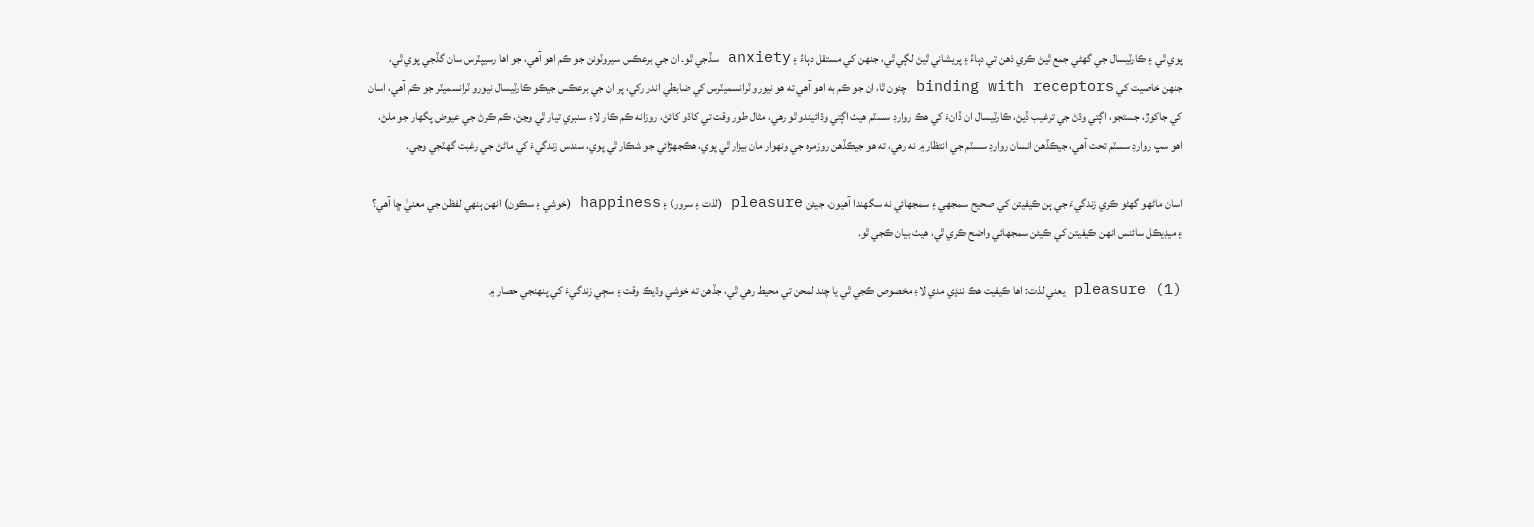پوي ٿي ۽ ڪارٽيسال جي گھڻي جمع ٿيڻ ڪري ذھن تي دٻاءُ ۽ پريشاني ٿيڻ لڳي ٿي، جنھن کي مستقل دٻاءُ ۽ anxiety سڏجي ٿو. ان جي برعڪس سيروٽونن جو ڪم اھو آھي، جو اھا رسيپٽرس سان گڏجي پوي ٿي، جنھن خاصيت کي binding with receptors چئون ٿا، ان جو ڪم به اهو آھي ته ھو نيورو ٽرانسميٽرس کي ضابطي اندر رکي، پر ان جي برعڪس جيڪو ڪارٽيسال نيورو ٽرانسميٽر جو ڪم آھي، اسان کي جاکوڙ، جستجو، اڳتي وڌڻ جي ترغيب ڏيڻ، ڪارٽيسال ان ڏانءَ کي ھڪ روارڊ سسٽم ھيٺ اڳتي وڌائيندو ٿو رھي، مثال طور وقت تي کاڌو کائڻ، روزانه ڪم ڪار لاءِ سنبري تيار ٿي وڃڻ، ڪم ڪرڻ جي عيوض پگھار جو ملڻ، اھو سڀ روارڊ سسٽم تحت آھي، جيڪڏھن انسان روارڊ سسٽم جي انتظار ۾ نه رھي، ته ھو جيڪڏهن روزمره جي ونھوار مان بيزار ٿي پوي، هڪجهڙائي جو شڪار ٿي پوي، سندس زندگيءَ کي ماڻڻ جي رغبت گھٽجي وڃي.

اسان ماڻھو گھڻو ڪري زندگيءَ جي ٻن ڪيفيتن کي صحيح سمجھي ۽ سمجھائي نه سگھندا آھيون، جيئن pleasure (لذت ۽ سرور) ۽ happiness (خوشي ۽ سڪون) انھن ٻنھي لفظن جي معنيٰ ڇا آھي؟ ۽ ميڊيڪل سائنس انھن ڪيفيتن کي ڪيئن سمجھائي واضح ڪري ٿي، ھيٺ بيان ڪجي ٿو.

(1) pleasure يعني لذت: اھا ڪيفيت ھڪ ننڍي مدي لاءِ مخصوص ڪجي ٿي يا چند لمحن تي محيط رھي ٿي، جڏھن ته خوشي وڌيڪ وقت ۽ سڄي زندگيءَ کي پنھنجي حصار ۾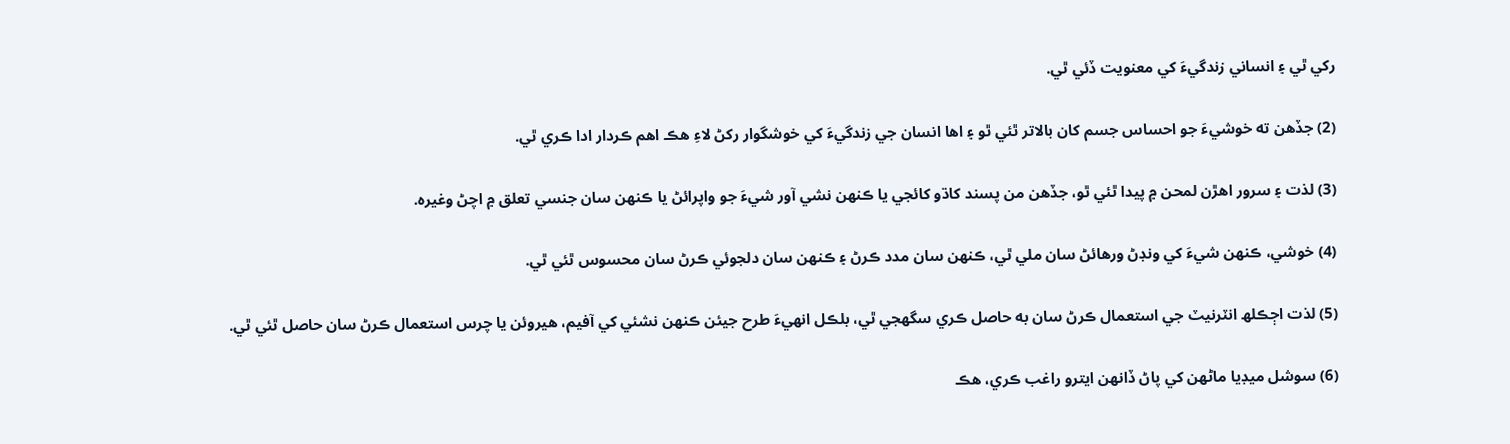رکي ٿي ۽ انساني زندگيءَ کي معنويت ڏئي ٿي.

(2) جڏھن ته خوشيءَ جو احساس جسم کان بالاتر ٿئي ٿو ۽ اھا انسان جي زندگيءَ کي خوشگوار رکڻ لاءِ ھڪ اھم ڪردار ادا ڪري ٿي.

(3) لذت ۽ سرور اھڙن لمحن ۾ پيدا ٿئي ٿو، جڏھن من پسند کاڌو کائجي يا ڪنهن نشي آور شيءَ جو واپرائڻ يا ڪنھن سان جنسي تعلق ۾ اچڻ وغيره.

(4) خوشي، ڪنھن شيءَ کي ونڊڻ ورھائڻ سان ملي ٿي، ڪنھن سان مدد ڪرڻ ۽ ڪنھن سان دلجوئي ڪرڻ سان محسوس ٿئي ٿي.

(5) لذت اڄڪلھ انٽرنيٽ جي استعمال ڪرڻ سان به حاصل ڪري سگھجي ٿي، بلڪل انھيءَ طرح جيئن ڪنھن نشئي کي آفيم، ھيروئن يا چرس استعمال ڪرڻ سان حاصل ٿئي ٿي.

(6) سوشل ميڊيا ماڻھن کي پاڻ ڏانھن ايترو راغب ڪري، ھڪ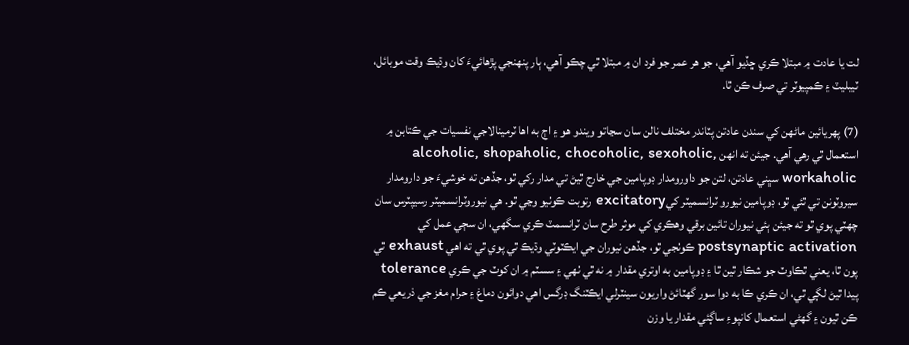لت يا عادت ۾ مبتلا ڪري ڇڏيو آھي، جو ھر عمر جو فرد ان ۾ مبتلا ٿي چڪو آھي، ٻار پنھنجي پڙھائيءَ کان وڌيڪ وقت موبائل، ٽيبليٽ ۽ ڪمپيوٽر تي صرف ڪن ٿا.

(7) پھريائين ماڻھن کي سندن عادتن پٽاندر مختلف نالن سان سڃاتو ويندو ھو ۽ اڄ به اھا ٽرمينالاجي نفسيات جي ڪتابن ۾ استعمال ٿي رھي آھي. جيئن ته انھن alcoholic, shopaholic, chocoholic, sexoholic, workaholic سڀني عادتن، لتن جو داورومدار ڊوپامين جي خارج ٿيڻ تي مدار رکي ٿو، جڏھن ته خوشيءَ جو دارومدار سيروٽونن تي ٿئي ٿو، ڊوپامين نيورو ٽرانسميٽر کيexcitatory رتوبت ڪوٺيو وڃي ٿو. ھي نيوروٽرانسميٽر رسيپٽرس سان چھٽي پوي ٿو ته جيئن ٻئي نيوران تائين برقي وهڪري کي موثر طرح سان ٽرانسمٽ ڪري سگھي، ان سڄي عمل کي postsynaptic activation ڪوٺجي ٿو، جڏھن نيوران جي ايڪٽوٽي وڌيڪ ٿي پوي ٿي ته اھي exhaust ٿي پون ٿا، يعني ٿڪاوٽ جو شڪار ٿين ٿا ۽ ڊوپامين به اوتري مقدار ۾ نه ٿي ٺھي ۽ سسٽم ۾ ان کوٽ جي ڪري tolerance پيدا ٿيڻ لڳي ٿي، ان ڪري ڪا به دوا سور گھٽائڻ واريون سينٽرلي ايڪٽنگ ڊرگس اهي دوائون دماغ ۽ حرام مغز جي ذريعي ڪم ڪن ٿيون ۽ گھڻي استعمال کانپوءِ ساڳئي مقدار يا وزن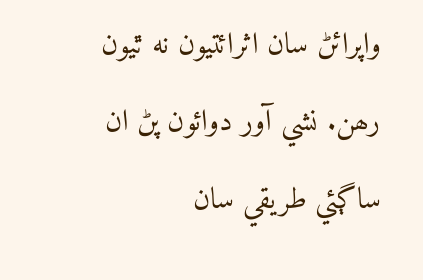واپرائڻ سان اثرائتيون نه ٿيون رھن. نشي آور دوائون پڻ ان ساڳئي طريقي سان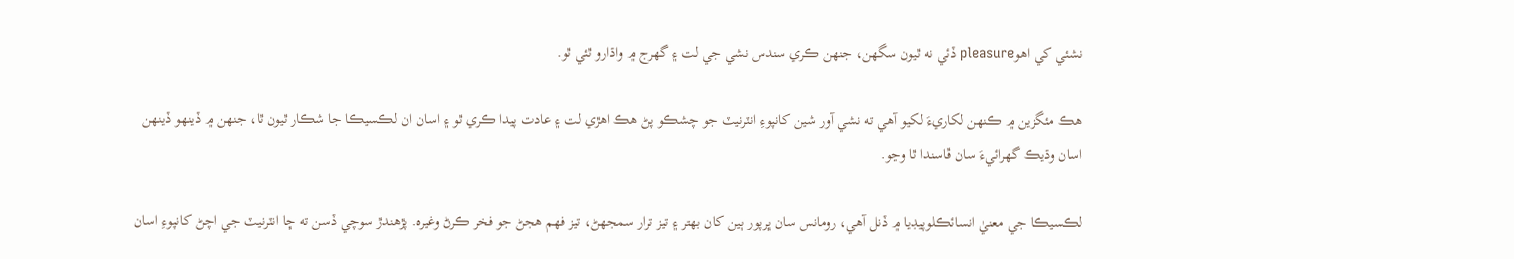نشئي کي اھوpleasure ڏئي نه ٿيون سگھن، جنھن ڪري سندس نشي جي لت ۽ گهرج ۾ واڌارو ٿئي ٿو.

ھڪ مئگزين ۾ ڪنھن لکاريءَ لکيو آھي ته نشي آور شين کانپوءِ انٽرنيٽ جو چشڪو پڻ ھڪ اھڙي لت ۽ عادت پيدا ڪري ٿو ۽ اسان ان لڪسيڪا جا شڪار ٿيون ٿا، جنھن ۾ ڏينھو ڏينھن اسان وڌيڪ گھرائيءَ سان ڦاسندا ٿا وڃو.

لڪسيڪا جي معنيٰ انسائڪلوپيڊيا ۾ ڏنل آھي، رومانس سان ڀرپور ٻين کان بھتر ۽ تيز ترار سمجھڻ، تيز فھم ھجڻ جو فخر ڪرڻ وغيره. پڙھندڙ سوچي ڏسن ته ڇا انٽرنيٽ جي اچڻ کانپوءِ اسان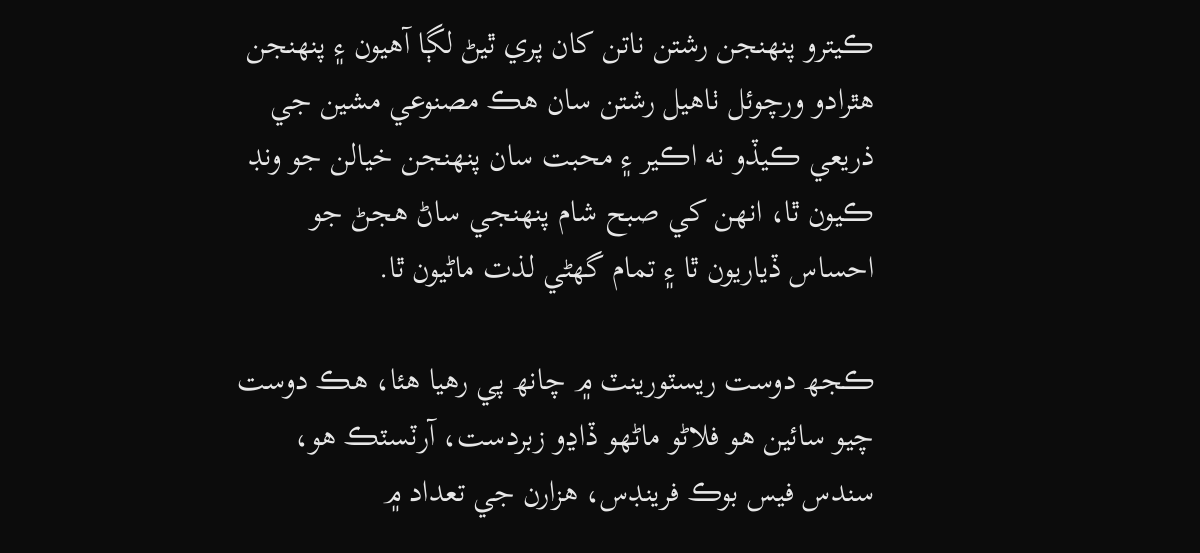ڪيترو پنھنجن رشتن ناتن کان پري ٿيڻ لڳا آھيون ۽ پنھنجن ھٿرادو ورچوئل ٺاھيل رشتن سان ھڪ مصنوعي مشين جي ذريعي ڪيڏو نه اڪير ۽ محبت سان پنھنجن خيالن جو ونڊ ڪيون ٿا، انھن کي صبح شام پنھنجي ساڻ ھجڻ جو احساس ڏياريون ٿا ۽ تمام گھڻي لذت ماڻيون ٿا.

ڪجھ دوست ريسٽورينٽ ۾ چانھ پي رھيا ھئا، ھڪ دوست چيو سائين ھو فلاڻو ماڻھو ڏاڍو زبردست، آرٽسٽڪ ھو، سندس فيس بوڪ فرينڊس، ھزارن جي تعداد ۾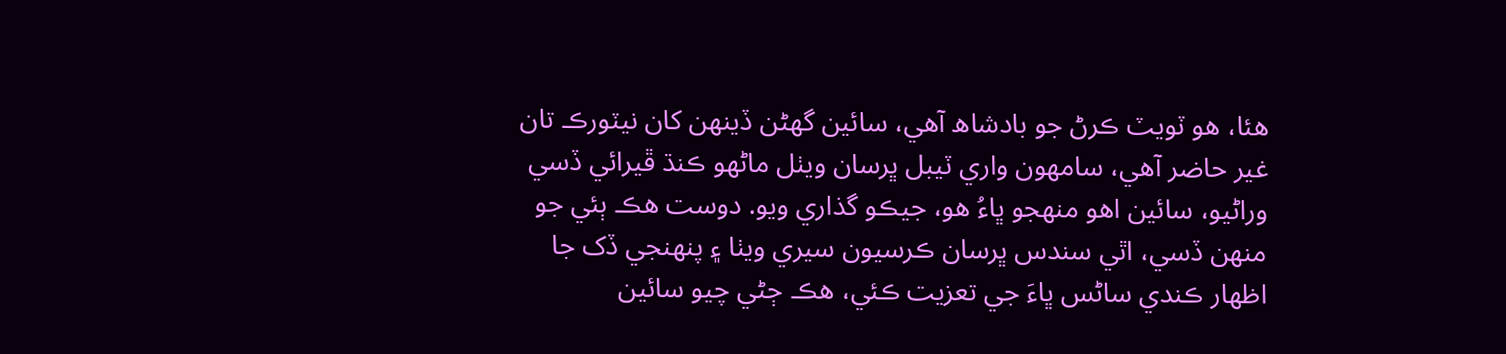ھئا، ھو ٽويٽ ڪرڻ جو بادشاھ آهي، سائين گھڻن ڏينھن کان نيٽورڪ تان غير حاضر آھي، سامھون واري ٽيبل ڀرسان ويٺل ماڻھو ڪنڌ ڦيرائي ڏسي وراڻيو، سائين اھو منھجو ڀاءُ ھو، جيڪو گذاري ويو. دوست ھڪ ٻئي جو منھن ڏسي، اٿي سندس ڀرسان ڪرسيون سيري ويٺا ۽ پنھنجي ڏک جا اظھار ڪندي ساڻس ڀاءَ جي تعزيت ڪئي، ھڪ ڄڻي چيو سائين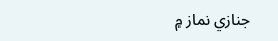جنازي نماز ۾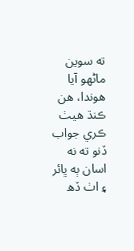ته سوين ماڻھو آيا ھوندا، ھن ڪنڌ ھيٺ ڪري جواب ڏنو ته نه اسان ٻه ڀائر ۽ اٺ ڏھ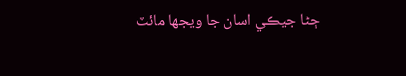ڄڻا جيڪي اسان جا ويجھا مائٽ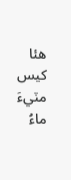ھئا کيس مٽيءَ ماءُ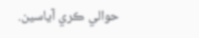حوالي ڪري آياسين.